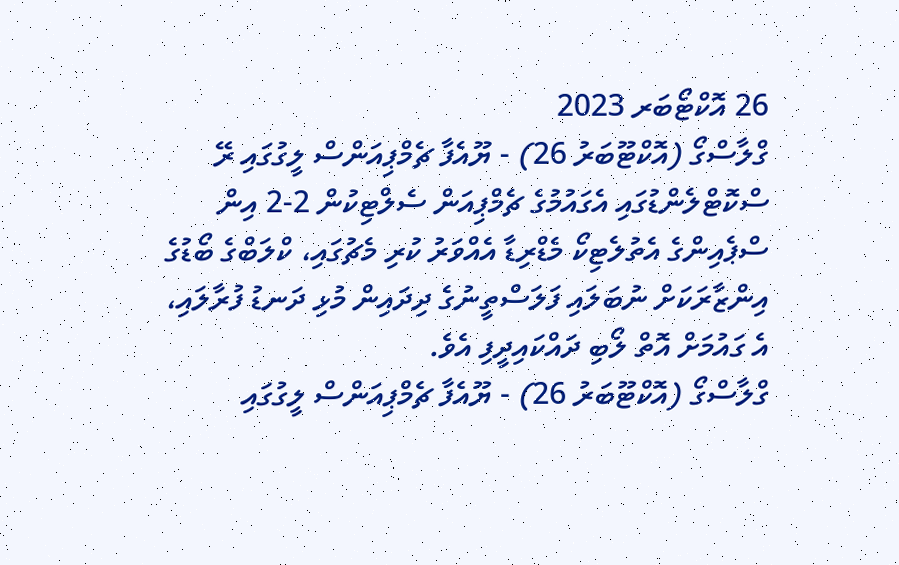26 އޮކްޓޯބަރ 2023
ގްލާސްގޯ (އޮކްޓޫބަރު 26) - ޔޫއެފާ ޗެމްޕިއަންސް ލީގުގައި ރޭ ސްކޮޓްލެންޑުގައި އެގައުމުގެ ޗެމްޕިއަން ސެލްޓިކުން 2-2 އިން ސްޕެއިންގެ އެތުލެޓިކޯ މެޑްރިޑާ އެއްވަރު ކުރި މެޗުގައި، ކްލަބްގެ ބޯޑުގެ އިންޒާރަކަށް ނުބަލައި ފަލަސްތީނުގެ ދިދައިން މުޅި ދަނޑު ފުރާލައި، އެ ގައުމަށް އޮތް ލޯބި ދައްކައިދީފި އެވެ.
ގްލާސްގޯ (އޮކްޓޫބަރު 26) - ޔޫއެފާ ޗެމްޕިއަންސް ލީގުގައި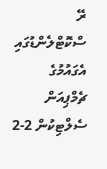ރޭ ސްކޮޓްލެންޑުގައި އެގައުމުގެ ޗެމްޕިއަން ސެލްޓިކުން 2-2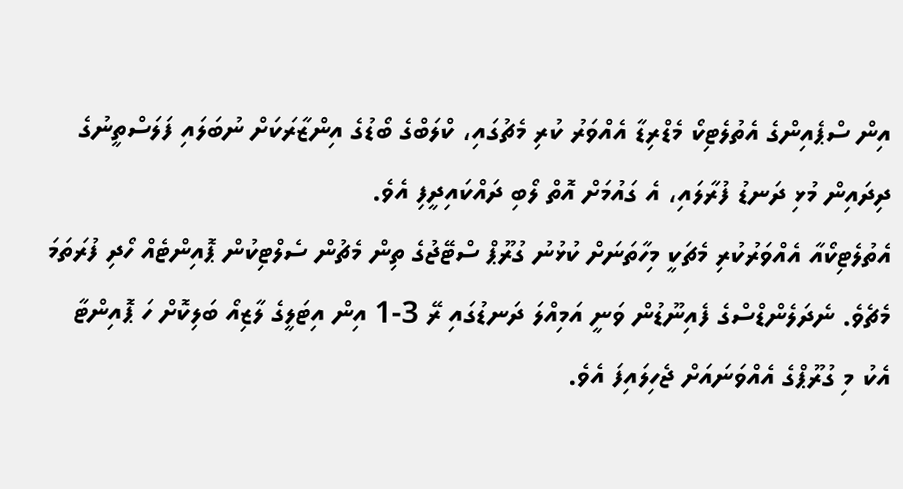އިން ސްޕެއިންގެ އެތުލެޓިކޯ މެޑްރިޑާ އެއްވަރު ކުރި މެޗުގައި، ކްލަބްގެ ބޯޑުގެ އިންޒާރަކަށް ނުބަލައި ފަލަސްތީނުގެ ދިދައިން މުޅި ދަނޑު ފުރާލައި، އެ ގައުމަށް އޮތް ލޯބި ދައްކައިދީފި އެވެ.
އެތުލެޓިކޯއާ އެއްވަރުކުރި މެޗަކީ މިހާތަނަށް ކުޅުނު ގުރޫޕް ސްޓޭޖުގެ ތިން މެޗުން ސެލްޓިކުން ޕޮއިންޓެއް ހޯދި ފުރަތަމަ މެޗެވެ. ނެދަލެންޑްސްގެ ފެއިނޫޑުން ވަނީ އަމިއްލަ ދަނޑުގައި ރޭ 3-1 އިން އިޓަލީގެ ލާޒިއޯ ބަލިކޮށް ހަ ޕޮއިންޓާ އެކު މި ގުރޫޕްގެ އެއްވަނައަށް ޖެހިލައިފަ އެވެ.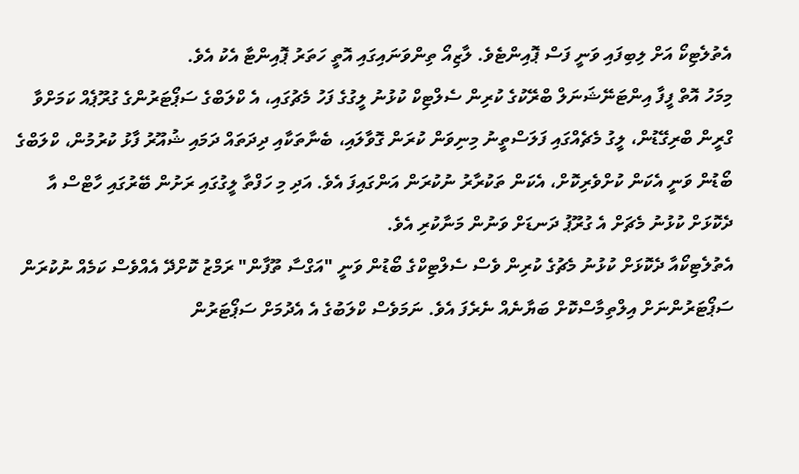އެތުލެޓިކޯ އަށް ލިބިފައި ވަނީ ފަސް ޕޮއިންޓެވެ. ލާޒިއޯ ތިންވަނައިގައި އޮތީ ހަތަރު ޕޮއިންޓާ އެކު އެވެ.
މިމަހު އޮތް ފީފާ އިންޓަނޭޝަނަލް ބްރޭކުގެ ކުރިން ސެލްޓިކް ކުޅުނު ލީގުގެ ފަހު މެޗުގައި، އެ ކްލަބްގެ ސަޕޯޓަރުންގެ ގުރޫޕެއް ކަމަށްވާ ގްރީން ބްރިގޭޑުން، ލީގު މެޗެއްގައި ފަލަސްތީނު މިނިވަން ކުރަން ގޮވާލައި، ބެނާތަކާއި ދިދަތައް ދަމައި ޝުއޫރު ފާޅު ކުރުމުން، ކްލަބްގެ ބޯޑުން ވަނީ އެކަން ކުށްވެރިކޮށް، އެކަން ތަކުރާރު ނުކުރަން އަންގައިފަ އެވެ. އަދި މި ހަފްތާ ލީގުގައި ރަށުން ބޭރުގައި ހާޓްސް އާ ދެކޮޅަށް ކުޅުނު މެޗަށް އެ ގުރޫޕު ދަނޑަށް ވަނުން މަނާކުރި އެވެ.
އެތުލެޓިކޯއާ ދެކޮޅަށް ކުޅުނު މެޗުގެ ކުރިން ވެސް ސެލްޓިކްގެ ބޯޑުން ވަނީ "އަގްސާ ތޫފާން" ރަމްޒު ކޮށްދޭ އެއްވެސް ކަމެއް ނުކުރަން ސަޕޯޓަރުންނަށް އިލްތިމާސްކޮށް ބަޔާނެއް ނެރެފަ އެވެ. ނަމަވެސް ކްލަބުގެ އެ އެދުމަށް ސަޕޯޓަރުން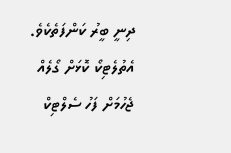ދިނީ ބީރު ކަންފަތެކެވެ.
އެތުލެޓިކޯ ކޮޅަށް ގޯލެއް ޖެހުމަށް ފަހު ސެލްޓިކް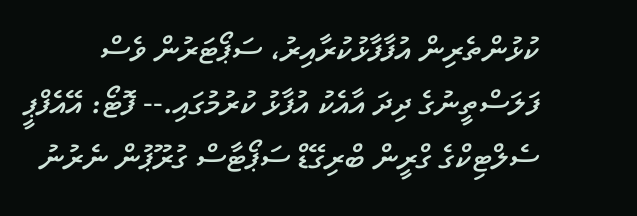ކުޅުންތެރިން އުފާފާޅުކުރާއިރު، ސަޕޯޓަރުން ވެސް ފަލަސްތީނުގެ ދިދަ އާއެކު އުފާޅު ކުރުމުގައި.-- ފޮޓޯ: އޭއެފްޕީ
ސެލްޓިކްގެ ގްރީން ބްރިގޭޑް ސަޕޯޓާސް ގުރޫޕުން ނެރުނު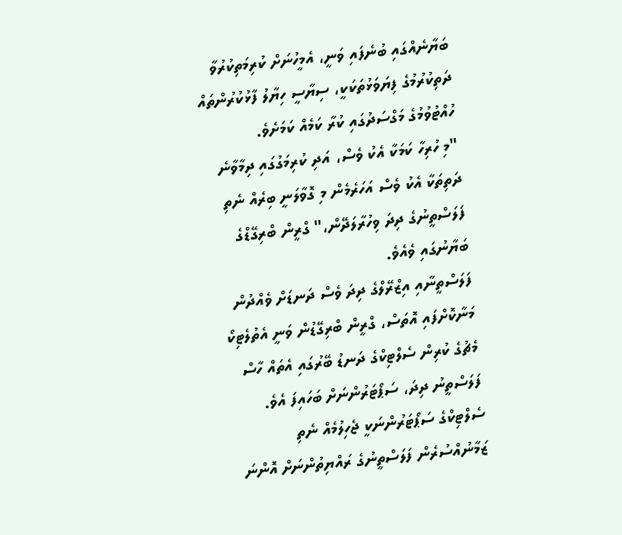ބަޔާނެއްގައި ބުނެފައި ވަނީ، އެމީހުނަށް ކުރިމަތިކުރުވާ ދަތިކުރުމުގެ ފިޔަވަޅުތަކަކީ، ސިޔާސީ ހިޔާލު ފާޅުކުރުންތައް ހުއްޓުވުމުގެ މަގްސަދުގައި ކުރާ ކަމެއް ކަމަށެވެ.
"މި ހުރިހާ ކަމަކާ އެކު ވެސް، އަދި ކުރިމަގުގައި ދިމާވާނެ ދަތިތަކާ އެކު ވެސް އަހަރެމެން މި ގޮވާލަނީ ބިރެއް ނެތި ފަލަސްތީނުގެ ދިދަ ވިހުރާލަދޭން،" ގްރީން ބްރިގޭޑްގެ ބަޔާނުގައި ވެއެވެ.
ފަލަސްތީނާއި އިޒްރޭލްގެ ދިދަ ވެސް ދަނޑަށް ވެއްދުން މަނާކޮށްފައި އޮތަސް، ގްރީން ބްރިގޭޑުން ވަނީ އެތުލެޓިކޯ މެޗުގެ ކުރިން ސެލްޓިކްގެ ދަނޑު ބޭރުގައި އެތައް ހާސް ފަލަސްތީނު ދިދަ، ސަޕޯޓަރުންނަށް ބަހައިފަ އެވެ.
ސެލްޓިކްގެ ސަޕޯޓަރުންނަކީ ޖެހިލުމެއް ނެތި ޒަމާނުއްސުރެން ފަލަސްތީނުގެ ރައްޔިތުންނަށް އޮންނަ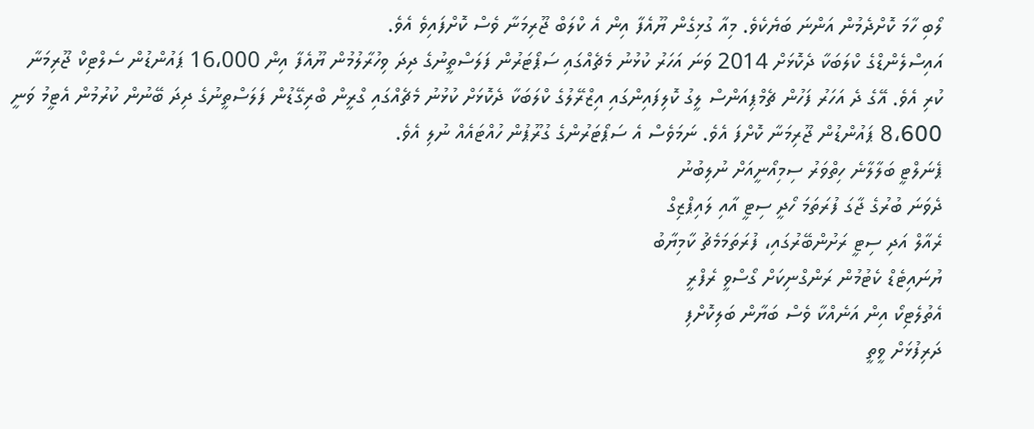ލޯބި ހާމަ ކޮށްދެމުން އަންނަ ބަޔެކެވެ. މިއާ ގުޅިގެން ޔޫއެފާ އިން އެ ކްލަބް ޖޫރިމަނާ ވެސް ކޮށްފައިވެ އެވެ.
އައިސްލެންޑްގެ ކްލަބަކާ ދެކޮޅަށް 2014 ވަނަ އަހަރު ކުޅުނު މެޗެއްގައި ސަޕޯޓަރުން ފަލަސްތީނުގެ ދިދަ ވިހުރާލުމުން ޔޫއެފާ އިން 16،000 ޕައުންޑުން ސެލްޓިކް ޖޫރިމަނާ ކުރި އެވެ. އޭގެ ދެ އަހަރު ފަހުން ޗެމްޕިއަންސް ލީގު ކޮލިފައިންގައި އިޒްރޭލުގެ ކްލަބަކާ ދެކޮޅަށް ކުޅުނު މެޗެއްގައި ގްރީން ބްރިގޭޑުން ފަލަސްތީނުގެ ދިދަ ބޭނުން ކުރުމުން އެޓީމު ވަނީ 8،600 ޕައުންޑުން ޖޫރިމަނާ ކޮށްފަ އެވެ. ނަމަވެސް އެ ސަޕޯޓަރުންގެ ގުރޫޕުން ހުއްޓައެއް ނުލި އެވެ.
ޕެނަލްޓީ ބަލާލާނެ ހިތްވަރު ސިމިއޯނީއަށް ނުލިބުނު
ދެވަނަ ބުރުގެ ޖާގަ ފުރަތަމަ ހޯދީ ސިޓީ އާއި ލައިޕްޒިގް
ރެއާލް އަދި ސިޓީ ރަށުންބޭރުގައި، ފުރަތަމަމެޗު ކާމިޔާބު
ޔުނައިޓެޑް ކެޓުމުން ރަންގްނިކަށް ގޯސްވީ ރެފްރީ
އެތުލެޓިކޯ އިން އަނެއްކާ ވެސް ބަޔާން ބަލިކޮށްފި
ދަރިފުޅަށް ވީތީ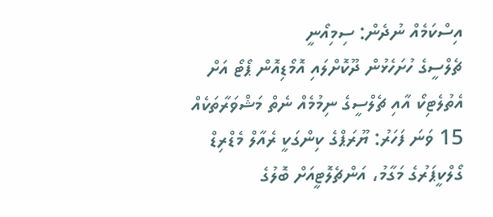އިސްކަމެއް ނުދެން: ސިމިއޯނީ
ޗެލްސީގެ ހުށަހެޅުން ދޫކޮށްލައި އޮމޯޑިއޮން ޕޯޓޯ އަށް
އެތުލެޓިކޯ އާއި ޗެލްސީގެ ނިމުމެއް ނެތް މަޝްވަރާތަކެއް
15 ވަނަ ފަހަރު: ޔޫރަޕްގެ ކިންގަކީ ރެއާލް މެޑްރިޑް
ގޯލްކީޕަރުގެ މަގާމު، އަންޗެލޮޓީއަށް ބޮލުގެ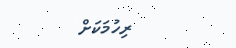ރިހުމަކަށް